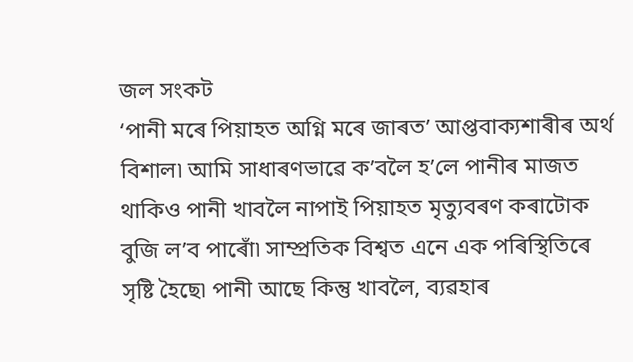জল সংকট
‘পানী মৰে পিয়াহত অগ্নি মৰে জাৰত’ আপ্তবাক্যশাৰীৰ অর্থ বিশাল৷ আমি সাধাৰণভাৱে ক’বলৈ হ’লে পানীৰ মাজত থাকিও পানী খাবলৈ নাপাই পিয়াহত মৃত্যুবৰণ কৰাটোক বুজি ল’ব পাৰোঁ৷ সাম্প্রতিক বিশ্বত এনে এক পৰিস্থিতিৰে সৃষ্টি হৈছে৷ পানী আছে কিন্তু খাবলৈ, ব্যৱহাৰ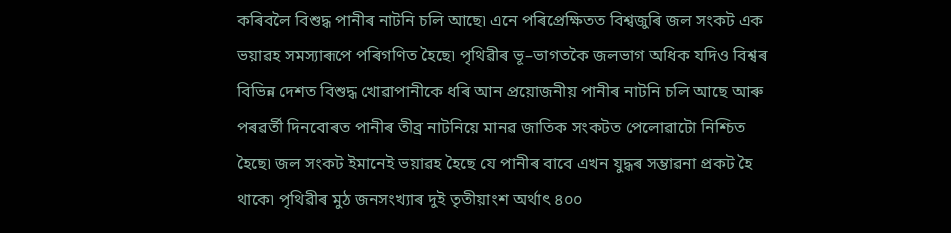কৰিবলৈ বিশুদ্ধ পানীৰ নাটনি চলি আছে৷ এনে পৰিপ্রেক্ষিতত বিশ্বজুৰি জল সংকট এক ভয়াৱহ সমস্যাৰূপে পৰিগণিত হৈছে৷ পৃথিৱীৰ ভূ–ভাগতকৈ জলভাগ অধিক যদিও বিশ্বৰ বিভিন্ন দেশত বিশুদ্ধ খোৱাপানীকে ধৰি আন প্রয়োজনীয় পানীৰ নাটনি চলি আছে আৰু পৰৱর্তী দিনবোৰত পানীৰ তীব্র নাটনিয়ে মানৱ জাতিক সংকটত পেলোৱাটো নিশ্চিত হৈছে৷ জল সংকট ইমানেই ভয়াৱহ হৈছে যে পানীৰ বাবে এখন যুদ্ধৰ সম্ভাৱনা প্রকট হৈ থাকে৷ পৃথিৱীৰ মুঠ জনসংখ্যাৰ দুই তৃতীয়াংশ অর্থাৎ ৪০০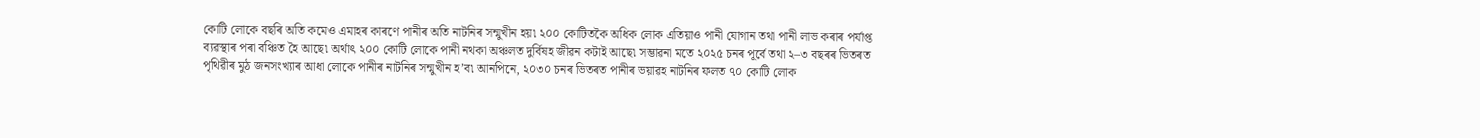কোটি লোকে বছৰি অতি কমেও এমাহৰ কাৰণে পানীৰ অতি নাটনিৰ সন্মুখীন হয়৷ ২০০ কোটিতকৈ অধিক লোক এতিয়াও পানী যোগান তথা পানী লাভ কৰাৰ পর্যাপ্ত ব্যৱস্থাৰ পৰা বঞ্চিত হৈ আছে৷ অর্থাৎ ২০০ কোটি লোকে পানী নথকা অঞ্চলত দুর্বিষহ জীৱন কটাই আছে৷ সম্ভাৱনা মতে ২০২৫ চনৰ পূর্বে তথা ২–৩ বছৰৰ ভিতৰত পৃথিৱীৰ মুঠ জনসংখ্যাৰ আধা লোকে পানীৰ নাটনিৰ সন্মুখীন হ’ব৷ আনপিনে, ২০৩০ চনৰ ভিতৰত পানীৰ ভয়াৱহ নাটনিৰ ফলত ৭০ কোটি লোক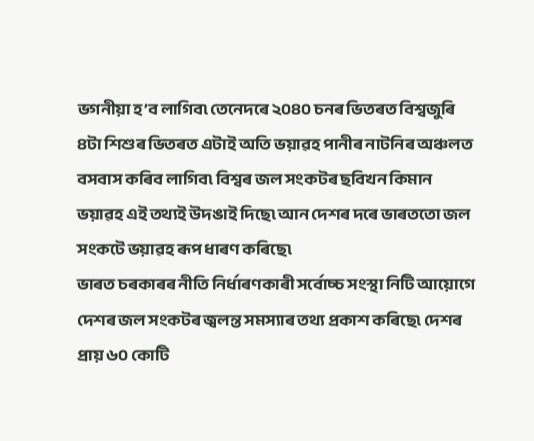ভগনীয়া হ’ব লাগিব৷ তেনেদৰে ২০৪০ চনৰ ভিতৰত বিশ্বজুৰি ৪টা শিশুৰ ভিতৰত এটাই অতি ভয়াৱহ পানীৰ নাটনিৰ অঞ্চলত বসবাস কৰিব লাগিব৷ বিশ্বৰ জল সংকটৰ ছবিখন কিমান ভয়াৱহ এই তথ্যই উদঙাই দিছে৷ আন দেশৰ দৰে ভাৰততো জল সংকটে ভয়াৱহ ৰূপ ধাৰণ কৰিছে৷
ভাৰত চৰকাৰৰ নীতি নির্ধাৰণকাৰী সর্বোচ্চ সংস্থা নিটি আয়োগে দেশৰ জল সংকটৰ জ্বলন্ত সমস্যাৰ তথ্য প্রকাশ কৰিছে৷ দেশৰ প্রায় ৬০ কোটি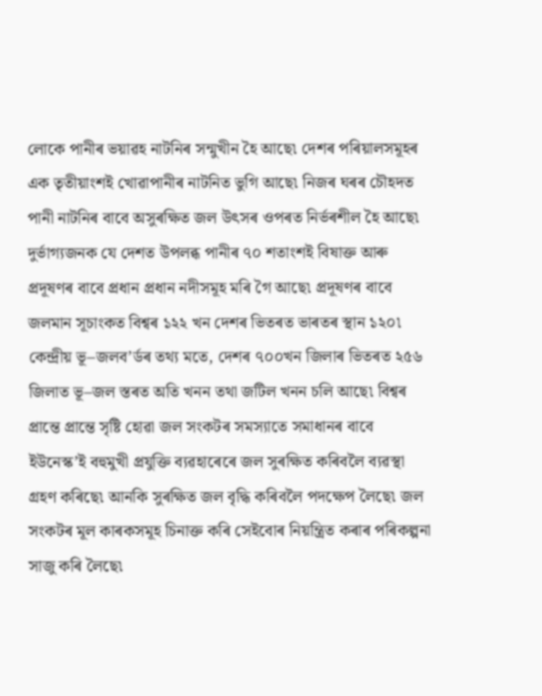লোকে পানীৰ ভয়াৱহ নাটনিৰ সন্মুখীন হৈ আছে৷ দেশৰ পৰিয়ালসমূহৰ এক তৃতীয়াংশই খোৱাপানীৰ নাটনিত ভুগি আছে৷ নিজৰ ঘৰৰ চৌহদত পানী নাটনিৰ বাবে অসুৰক্ষিত জল উৎসৰ ওপৰত নির্ভৰশীল হৈ আছে৷ দুর্ভাগ্যজনক যে দেশত উপলব্ধ পানীৰ ৭০ শতাংশই বিষাক্ত আৰু প্রদূষণৰ বাবে প্রধান প্রধান নদীসমূহ মৰি গৈ আছে৷ প্রদূষণৰ বাবে জলমান সূচাংকত বিশ্বৰ ১২২ খন দেশৰ ভিতৰত ভাৰতৰ স্থান ১২০৷ কেন্দ্রীয় ভূ–জলব’ৰ্ডৰ তথ্য মতে, দেশৰ ৭০০খন জিলাৰ ভিতৰত ২৫৬ জিলাত ভূ–জল স্তৰত অতি খনন তথা জটিল খনন চলি আছে৷ বিশ্বৰ প্রান্তে প্রান্তে সৃষ্টি হোৱা জল সংকটৰ সমস্যাতে সমাধানৰ বাবে ইউনেস্ক’ই বহুমুখী প্রযুক্তি ব্যৱহাৰেৰে জল সুৰক্ষিত কৰিবলৈ ব্যৱস্থা গ্রহণ কৰিছে৷ আনকি সুৰক্ষিত জল বৃদ্ধি কৰিবলৈ পদক্ষেপ লৈছে৷ জল সংকটৰ মূল কাৰকসমূহ চিনাক্ত কৰি সেইবোৰ নিয়ন্ত্রিত কৰাৰ পৰিকল্পনা সাজু কৰি লৈছে৷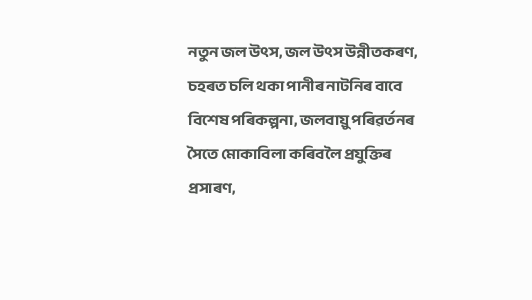নতুন জল উৎস, জল উৎস উন্নীতকৰণ, চহৰত চলি থকা পানীৰ নাটনিৰ বাবে বিশেষ পৰিকল্পনা, জলবায়ু পৰিৱর্তনৰ সৈতে মোকাবিলা কৰিবলৈ প্রযুক্তিৰ প্রসাৰণ,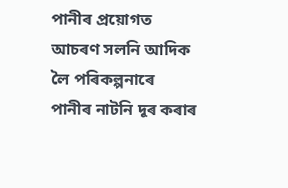পানীৰ প্রয়োগত আচৰণ সলনি আদিক লৈ পৰিকল্পনাৰে পানীৰ নাটনি দূৰ কৰাৰ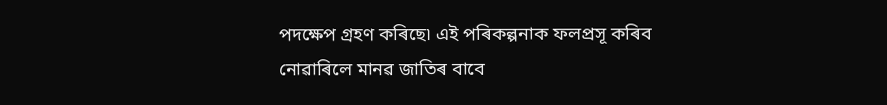পদক্ষেপ গ্রহণ কৰিছে৷ এই পৰিকল্পনাক ফলপ্রসূ কৰিব নোৱাৰিলে মানৱ জাতিৰ বাবে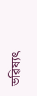ভৱিষ্যৎ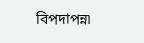বিপদাপন্ন৷